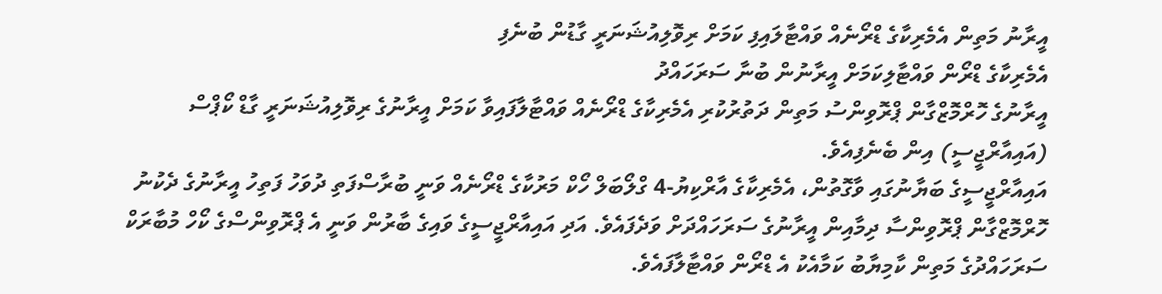އީރާނު މަތިން އެމެރިކާގެ ޑްރޯނެއް ވައްޓާލައިފި ކަމަށް ރިވޮލިއުޝަނަރީ ގާޑުން ބުނެފި
އެމެރިކާގެ ޑްރޯން ވައްޓާލިކަމަށް އީރާނުން ބުނާ ސަރަހައްދު
އީރާނުގެ ހޮރްމޮޒްގާން ޕްރޮވިންސު މަތިން ދަތުރުކުރި އެމެރިކާގެ ޑްރޯނެއް ވައްޓާލާފައިވާ ކަމަށް އީރާނުގެ ރިވޮލިއުޝަނަރީ ގާޑް ކޯޕްސް (އައިއާރްޖީސީ) އިން ބެނެފިއެވެ.
އައިއާރްޖީސީގެ ބަޔާނުގައި ވާގޮތުން، އެމެރިކާގެ އާރްކިޔު-4 ގްލޯބަލް ހޯކް މަރުކާގެ ޑްރޯނެއް ވަނީ ބުރާސްފަތި ދުވަހު ފަތިހު އީރާނުގެ ދެކުނު ހޮރްމޮޒްގާން ޕްރޮވިންސާ ދިމާއިން އީރާނުގެ ސަރަހައްދަށް ވަދެފައެވެ. އަދި އައިއާރްޖީސީގެ ވައިގެ ބާރުން ވަނީ އެ ޕްރޮވިންސްގެ ކޯހް މުބާރަކް ސަރަހައްދުގެ މަތިން ކާމިޔާބު ކަމާއެކު އެ ޑްރޯން ވައްޓާލާފައެވެ.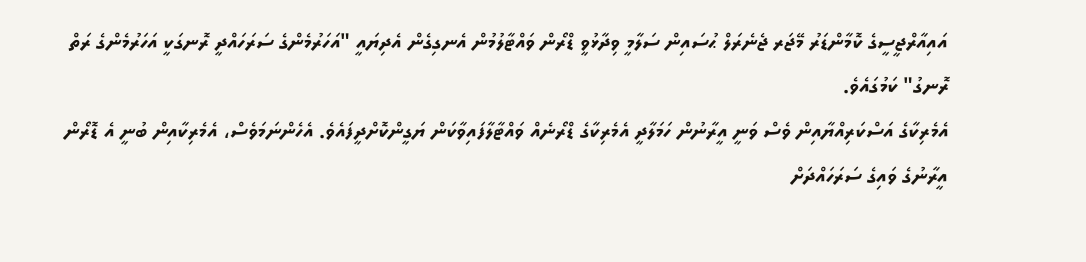އައިއާރްޖީސީގެ ކޮމާންޑަރު މޭޖަރ ޖެނެރަލް ޙުސައިން ސަލާމީ ވިދާޅުވީ ޑްރޯން ވައްޓާލުމުން އެނގިގެން އެދިޔައީ "އަހަރުމެންގެ ސަރަހައްދީ ރޮނގަކީ އަހަރުމެންގެ ރަތް ރޮނގު" ކަމުގައެވެ.
އެމެރިކާގެ އަސްކަރިއްޔާއިން ވެސް ވަނީ އީރާނުން ހަމަލާދީ އެމެރިކާގެ ޑްރޯނެއް ވައްޓާލާފައިވާކަން ޔަގީންކޮށްދީފައެވެ. އެހެންނަމަވެސް، އެމެރިކާއިން ބުނީ އެ ޑޮރޯން އީރާނުގެ ވައިގެ ސަރަހައްދަށް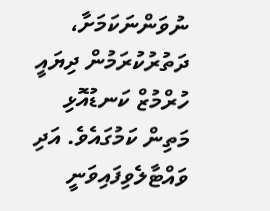ނުވަންނަކަމަށާ، ދަތުރުކުރަމުން ދިޔައީ ހުރްމުޒް ކަނޑުއޮޅި މަތިން ކަމުގައެވެ. އަދި ވައްޓާލެވިފައިވަނީ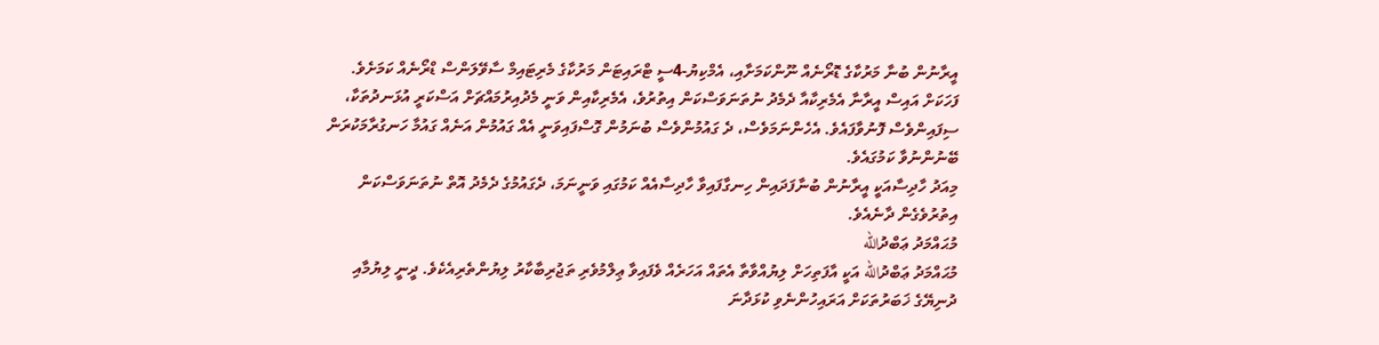އީރާނުން ބުނާ މަރުކާގެ ޑޮރޯނެއް ނޫންކަމަށާއި، އެމްކިޔު-4ސީ ޓްރައިޓަން މަރުކާގެ މެރިޓައިމް ސާވޭލަންސް ޑްރޯނެއް ކަމަށެވެ.
ފަހަކަށް އައިސް އީރާނާ އެމެރިކާއާ ދެމެދު ނުތަނަވަސްކަން އިތުރުވެ، އެމެރިކާއިން ވަނީ މެދުއިރުމައްޗަށް އަސްކަރީ އުޅަނދުތަކާ، ސިފައިންވެސް ފޮނުވާފައެވެ. އެހެންނަމަވެސް، ދެ ގައުމުންވެސް ބުނަމުން ގޮސްފައިވަނީ އެއް ގައުމުން އަނެއް ގައުމާ ހަނގުރާމަކުރަން ބޭނުންނުވާ ކަމުގައެވެ.
މިއަދު ހާދިސާއަކީ އީރާނުން ބުނާފަދައިން ހިނގާފައިވާ ހާދިސާއެއް ކަމުގައި ވަނީނަމަ، ދެގައުމުގެ ދެމެދު އޮތް ނުތަނަވަސްކަން އިތުރުވެގެން ދާނެއެވެ.
މުޙައްމަދު ޢަބްދުالله
މުޙައްމަދު ޢަބްދުالله އަކީ އާފަތިހަށް ލިޔުއްވާތާ އެތައް އަހަރެއް ވެފައިވާ ޢިލްމުވެރި ތަޖުރިބާކާރު ލިޔުންތެރިއެކެވެ. ދީނީ ލިޔުމާއި ދުނިޔޭގެ ޚަބަރުތަކަށް އަރައިހުންނެވި ކުޅަދާނަ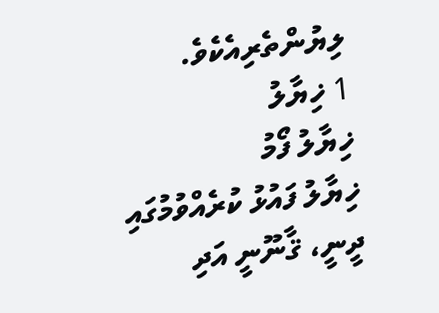ލިޔުންތެރިއެކެވެ.
1 ޚިޔާލު
ޚިޔާލު ފޯމު
ޚިޔާލު ފައުޅު ކުރެއްވުމުގައި ދީނީ، ޤާނޫނީ އަދި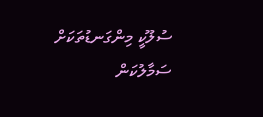ސުލޫކީ މިންގަނޑުތަކަށް ސަމާލުކަން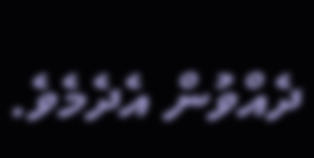ދެއްވުން އެދެމެވެ.